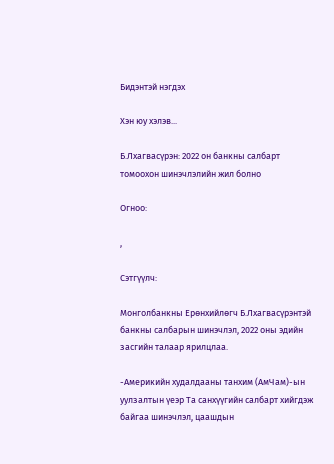Бидэнтэй нэгдэх

Хэн юу хэлэв...

Б.Лхагвасүрэн: 2022 он банкны салбарт томоохон шинэчлэлийн жил болно

Огноо:

,

Сэтгүүлч:

Монголбанкны Ерөнхийлөгч Б.Лхагвасүрэнтэй банкны салбарын шинэчлэл, 2022 оны эдийн засгийн талаар ярилцлаа.

-Америкийн худалдааны танхим (АмЧам)-ын уулзалтын үеэр Та санхүүгийн салбарт хийгдэж байгаа шинэчлэл, цаашдын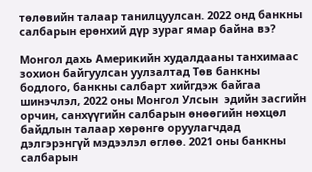төлөвийн талаар танилцуулсан. 2022 онд банкны салбарын ерөнхий дүр зураг ямар байна вэ?

Монгол дахь Америкийн худалдааны танхимаас зохион байгуулсан уулзалтад Төв банкны бодлого, банкны салбарт хийгдэж байгаа шинэчлэл, 2022 оны Монгол Улсын  эдийн засгийн орчин, санхүүгийн салбарын өнөөгийн нөхцөл байдлын талаар хөрөнгө оруулагчдад дэлгэрэнгүй мэдээлэл өглөө. 2021 оны банкны салбарын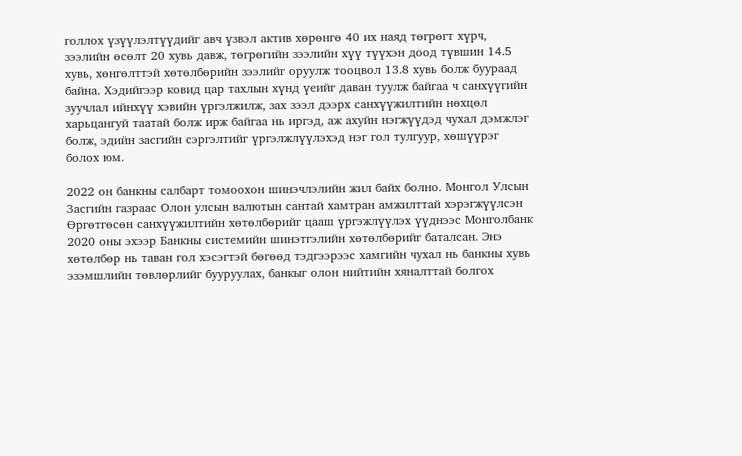голлох үзүүлэлтүүдийг авч үзвэл актив хөрөнгө 40 их наяд төгрөгт хүрч, зээлийн өсөлт 20 хувь давж, төгрөгийн зээлийн хүү түүхэн доод түвшин 14.5 хувь, хөнгөлттэй хөтөлбөрийн зээлийг оруулж тооцвол 13.8 хувь болж буураад байна. Хэдийгээр ковид цар тахлын хүнд үеийг даван туулж байгаа ч санхүүгийн зуучлал ийнхүү хэвийн үргэлжилж, зах зээл дээрх санхүүжилтийн нөхцөл харьцангуй таатай болж ирж байгаа нь иргэд, аж ахуйн нэгжүүдэд чухал дэмжлэг болж, эдийн засгийн сэргэлтийг үргэлжлүүлэхэд нэг гол тулгуур, хөшүүрэг болох юм.

2022 он банкны салбарт томоохон шинэчлэлийн жил байх болно. Монгол Улсын Засгийн газраас Олон улсын валютын сантай хамтран амжилттай хэрэгжүүлсэн Өргөтгөсөн санхүүжилтийн хөтөлбөрийг цааш үргэжлүүлэх үүднээс Монголбанк 2020 оны эхээр Банкны системийн шинэтгэлийн хөтөлбөрийг баталсан. Энэ хөтөлбөр нь таван гол хэсэгтэй бөгөөд тэдгээрээс хамгийн чухал нь банкны хувь эзэмшлийн төвлөрлийг бууруулах, банкыг олон нийтийн хяналттай болгох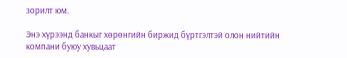зорилт юм.

Энэ хүрээнд банкыг хөрөнгийн биржид бүртгэлтэй олон нийтийн компани буюу хувьцаат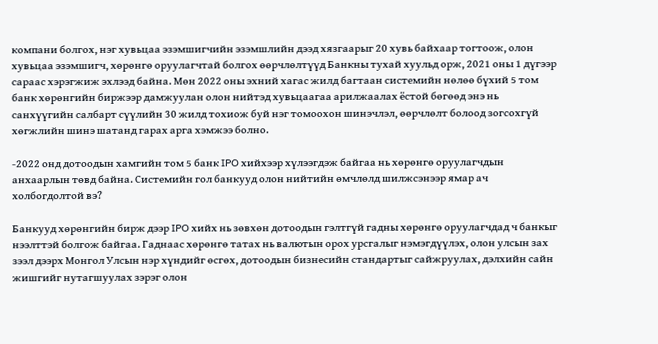компани болгох, нэг хувьцаа эзэмшигчийн эзэмшлийн дээд хязгаарыг 20 хувь байхaaр тогтоож, олон хувьцаа эзэмшигч, хөрөнгө оруулагчтай болгох өөрчлөлтүүд Банкны тухай хуульд орж, 2021 оны 1 дүгээр сараас хэрэгжиж эхлээд байна. Мөн 2022 оны эхний хагас жилд багтаан системийн нөлөө бүхий 5 том банк хөрөнгийн биржээр дамжуулан олон нийтэд хувьцаагаа арилжаалах ёстой бөгөөд энэ нь санхүүгийн салбарт сүүлийн 30 жилд тохиож буй нэг томоохон шинэчлэл, өөрчлөлт болоод зогсохгүй хөгжлийн шинэ шатанд гарах арга хэмжээ болно.

-2022 онд дотоодын хамгийн том 5 банк IPO хийхээр хүлээгдэж байгаа нь хөрөнгө оруулагчдын анхаарлын төвд байна. Системийн гол банкууд олон нийтийн өмчлөлд шилжсэнээр ямар ач холбогдолтой вэ?

Банкууд хөрөнгийн бирж дээр IPO хийх нь зөвхөн дотоодын гэлтгүй гадны хөрөнгө оруулагчдад ч банкыг нээлттэй болгож байгаа. Гаднаас хөрөнгө татах нь валютын орох урсгалыг нэмэгдүүлэх, олон улсын зах зээл дээрх Монгол Улсын нэр хүндийг өсгөх, дотоодын бизнесийн стандартыг сайжруулах, дэлхийн сайн жишгийг нутагшуулах зэрэг олон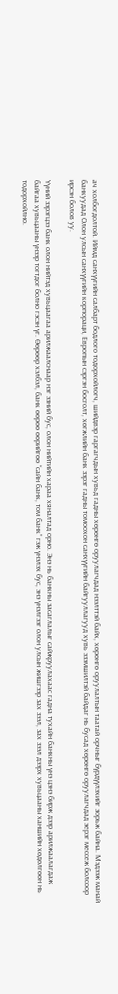ач холбогдолтой. Иймд санхүүгийн салбарт бодлого тодорхойлогч, шийдвэр гаргагчдын хувьд гадны хөрөнгө оруулагчдад нээлттэй байх, хөрөнгө оруулалтын таатай орчныг бүрдүүлэхийг зорьж байна. Мэдээж манай банкуудад Олон улсын санхүүгийн корпораци, Европын сэргэн босголт, хөгжлийн банк зэрэг гадны томоохон санхүүгийн байгууллагууд хувь эзэмшилтэй байдаг нь бусад хөрөнгө оруулагчдад эерэг мессеж болсоор ирсэн болов уу.

Үүний зэрэгцээ банк олон нийтэд хувьцаагаа арилжаалснаар нэг эзний бус, олон нийтийн хараа хяналтад орно. Энэ нь банкны засаглалыг сайжруулахаас гадна тухайн банкны үнэ цэнэ бирж дээр арилжаалагдаж байгаа хувьцааны үнээр тогтдог болно гэсэн үг. Өөрөөр хэлбэл, банк өөрөө өөрийгөө “сайн банк, том банк” гэж үнэлэх бус, энэ үнэлгээг олон улсын жишгээр зах зээл, зах зээл дээрх хувьцааны ханшийн хөдөлгөөн нь тодорхойлно.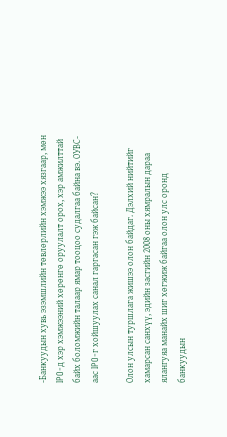-Банкуудын хувь эзэмшлийн төвлөрлийн хэмжээ хязгаар, мөн IPO-д хэр хэмжээний хөрөнгө оруулалт орох, хэр амжилттай байх боломжийн талаар ямар тооцоо судалгаа байна вэ. ОУВС-аас IPO-г хойшуулах санал гаргасан гэж байсан?

Олон улсын туршлага жишээ олон байдаг. Дэлхий нийтийг хамарсан санхүү, эдийн засгийн 2008 оны хямралын дараа ялангуяа манайх шиг хөгжиж байгаа олон улс оронд банкуудын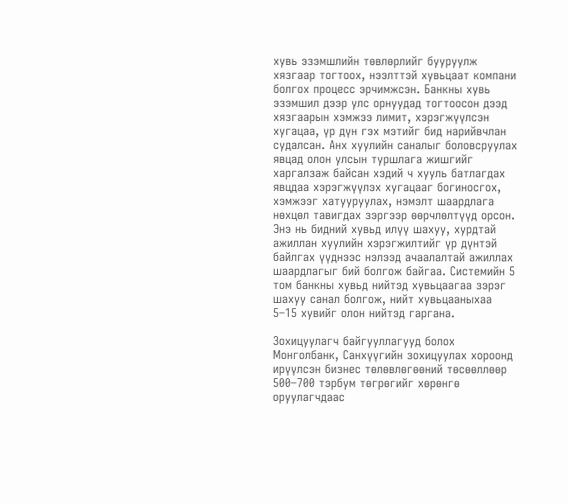хувь эзэмшлийн төвлөрлийг бууруулж хязгаар тогтоох, нээлттэй хувьцаат компани болгох процесс эрчимжсэн. Банкны хувь эзэмшил дээр улс орнуудад тогтоосон дээд хязгаарын хэмжээ лимит, хэрэгжүүлсэн хугацаа, үр дүн гэх мэтийг бид нарийвчлан судалсан. Анх хуулийн саналыг боловсруулах явцад олон улсын туршлага жишгийг харгалзаж байсан хэдий ч хууль батлагдах явцдаа хэрэгжүүлэх хугацааг богиносгох, хэмжээг хатууруулах, нэмэлт шаардлага нөхцөл тавигдах зэргээр өөрчлөлтүүд орсон. Энэ нь бидний хувьд илүү шахуу, хурдтай ажиллан хуулийн хэрэгжилтийг үр дүнтэй байлгах үүднээс нэлээд ачаалалтай ажиллах шаардлагыг бий болгож байгаа. Системийн 5 том банкны хувьд нийтэд хувьцаагаа зэрэг шахуу санал болгож, нийт хувьцааныхаа 5–15 хувийг олон нийтэд гаргана.

Зохицуулагч байгууллагууд болох Монголбанк, Санхүүгийн зохицуулах хороонд ирүүлсэн бизнес төлөвлөгөөний төсөөллөөр 500–700 тэрбум төгрөгийг хөрөнгө оруулагчдаас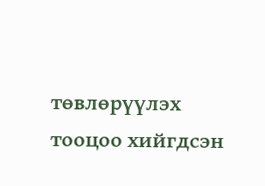төвлөрүүлэх тооцоо хийгдсэн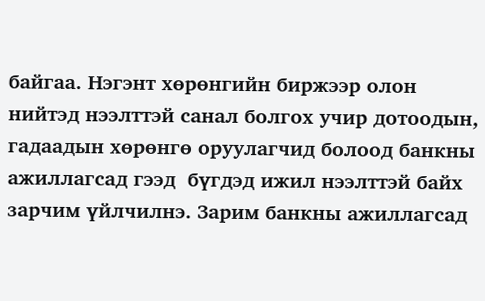байгаа. Нэгэнт хөрөнгийн биржээр олон нийтэд нээлттэй санал болгох учир дотоодын, гадаадын хөрөнгө оруулагчид болоод банкны ажиллагсад гээд  бүгдэд ижил нээлттэй байх зарчим үйлчилнэ. Зарим банкны ажиллагсад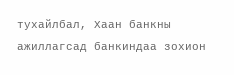тухайлбал, Хаан банкны ажиллагсад банкиндаа зохион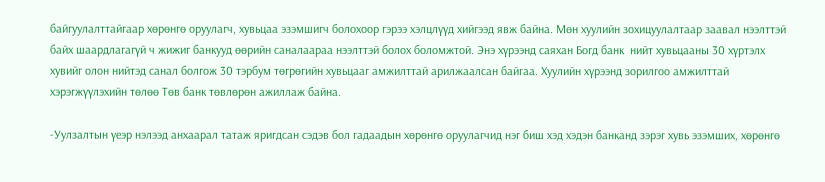байгуулалттайгаар хөрөнгө оруулагч, хувьцаа эзэмшигч болохоор гэрээ хэлцлүүд хийгээд явж байна. Мөн хуулийн зохицуулалтаар заавал нээлттэй байх шаардлагагүй ч жижиг банкууд өөрийн саналаараа нээлттэй болох боломжтой. Энэ хүрээнд саяхан Богд банк  нийт хувьцааны 30 хүртэлх хувийг олон нийтэд санал болгож 30 тэрбум төгрөгийн хувьцааг амжилттай арилжаалсан байгаа. Хуулийн хүрээнд зорилгоо амжилттай хэрэгжүүлэхийн төлөө Төв банк төвлөрөн ажиллаж байна.

-Уулзалтын үеэр нэлээд анхаарал татаж яригдсан сэдэв бол гадаадын хөрөнгө оруулагчид нэг биш хэд хэдэн банканд зэрэг хувь эзэмших, хөрөнгө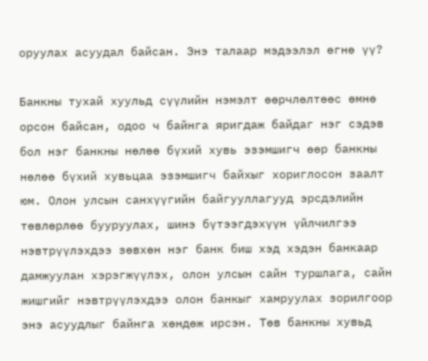оруулах асуудал байсан. Энэ талаар мэдээлэл өгнө үү?

Банкны тухай хуульд сүүлийн нэмэлт өөрчлөлтөөс өмнө орсон байсан, одоо ч байнга яригдаж байдаг нэг сэдэв бол нэг банкны нөлөө бүхий хувь эзэмшигч өөр банкны нөлөө бүхий хувьцаа эзэмшигч байхыг хориглосон заалт юм. Олон улсын санхүүгийн байгууллагууд эрсдэлийн төвлөрлөө бууруулах, шинэ бүтээгдэхүүн үйлчилгээ нэвтрүүлэхдээ зөвхөн нэг банк биш хэд хэдэн банкаар дамжуулан хэрэгжүүлэх, олон улсын сайн туршлага, сайн жишгийг нэвтрүүлэхдээ олон банкыг хамруулах зорилгоор энэ асуудлыг байнга хөндөж ирсэн. Төв банкны хувьд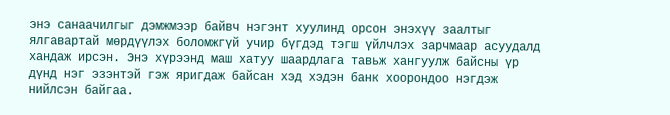энэ санаачилгыг дэмжмээр байвч нэгэнт хуулинд орсон энэхүү заалтыг ялгавартай мөрдүүлэх боломжгүй учир бүгдэд тэгш үйлчлэх зарчмаар асуудалд хандаж ирсэн. Энэ хүрээнд маш хатуу шаардлага тавьж хангуулж байсны үр дүнд нэг эзэнтэй гэж яригдаж байсан хэд хэдэн банк хоорондоо нэгдэж нийлсэн байгаа.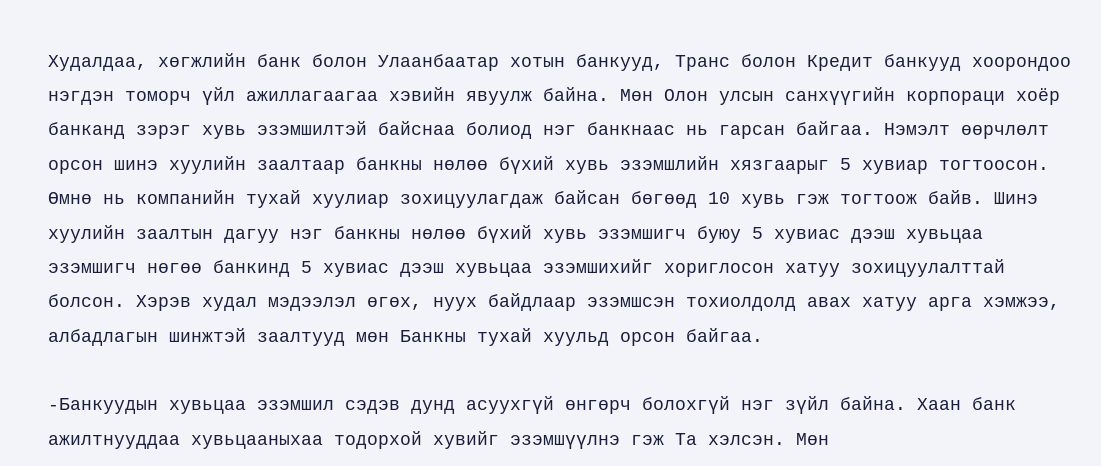Худалдаа, хөгжлийн банк болон Улаанбаатар хотын банкууд, Транс болон Кредит банкууд хоорондоо нэгдэн томорч үйл ажиллагаагаа хэвийн явуулж байна. Мөн Олон улсын санхүүгийн корпораци хоёр банканд зэрэг хувь эзэмшилтэй байснаа болиод нэг банкнаас нь гарсан байгаа. Нэмэлт өөрчлөлт орсон шинэ хуулийн заалтаар банкны нөлөө бүхий хувь эзэмшлийн хязгаарыг 5 хувиар тогтоосон. Өмнө нь компанийн тухай хуулиар зохицуулагдаж байсан бөгөөд 10 хувь гэж тогтоож байв. Шинэ хуулийн заалтын дагуу нэг банкны нөлөө бүхий хувь эзэмшигч буюу 5 хувиас дээш хувьцаа эзэмшигч нөгөө банкинд 5 хувиас дээш хувьцаа эзэмшихийг хориглосон хатуу зохицуулалттай болсон. Хэрэв худал мэдээлэл өгөх, нуух байдлаар эзэмшсэн тохиолдолд авах хатуу арга хэмжээ, албадлагын шинжтэй заалтууд мөн Банкны тухай хуульд орсон байгаа.

-Банкуудын хувьцаа эзэмшил сэдэв дунд асуухгүй өнгөрч болохгүй нэг зүйл байна. Хаан банк ажилтнууддаа хувьцааныхаа тодорхой хувийг эзэмшүүлнэ гэж Та хэлсэн. Мөн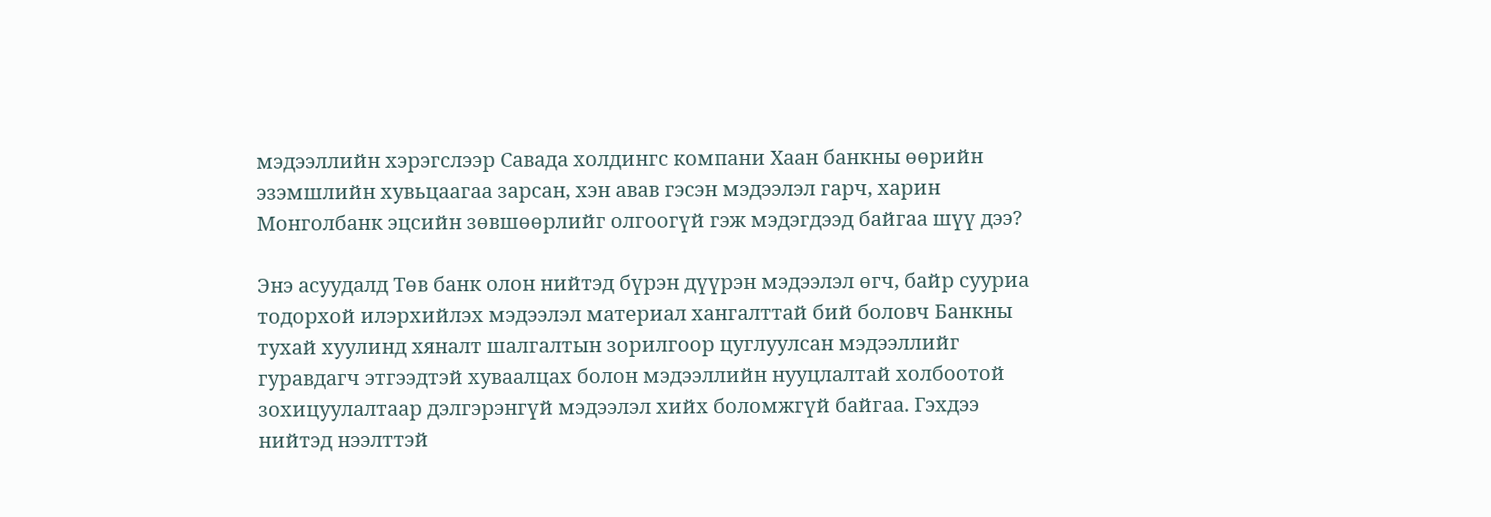мэдээллийн хэрэгслээр Савада холдингс компани Хаан банкны өөрийн эзэмшлийн хувьцаагаа зарсан, хэн авав гэсэн мэдээлэл гарч, харин Монголбанк эцсийн зөвшөөрлийг олгоогүй гэж мэдэгдээд байгаа шүү дээ?

Энэ асуудалд Төв банк олон нийтэд бүрэн дүүрэн мэдээлэл өгч, байр сууриа тодорхой илэрхийлэх мэдээлэл материал хангалттай бий боловч Банкны тухай хуулинд хяналт шалгалтын зорилгоор цуглуулсан мэдээллийг гуравдагч этгээдтэй хуваалцах болон мэдээллийн нууцлалтай холбоотой зохицуулалтаар дэлгэрэнгүй мэдээлэл хийх боломжгүй байгаа. Гэхдээ нийтэд нээлттэй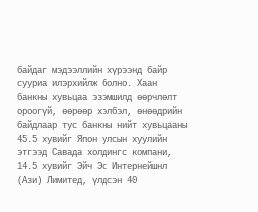байдаг мэдээллийн хүрээнд байр сууриа илэрхийлж болно. Хаан банкны хувьцаа эзэмшилд өөрчлөлт ороогүй, өөрөөр хэлбэл, өнөөдрийн байдлаар тус банкны нийт хувьцааны 45.5 хувийг Япон улсын хуулийн этгээд Савада холдингс компани, 14.5 хувийг Эйч Эс Интернейшнл (Ази) Лимитед, үлдсэн 40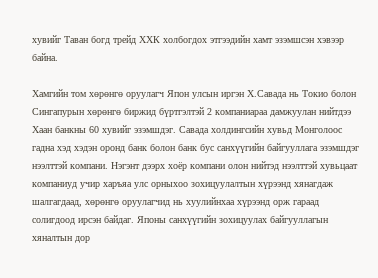хувийг Таван богд трейд ХХК холбогдох этгээдийн хамт эзэмшсэн хэвээр байна.

Хамгийн том хөрөнгө оруулагч Япон улсын иргэн Х.Савада нь Токио болон Сингапурын хөрөнгө биржид бүртгэлтэй 2 компаниараа дамжуулан нийтдээ Хаан банкны 60 хувийг эзэмшдэг. Савада холдингсийн хувьд Монголоос гадна хэд хэдэн оронд банк болон банк бус санхүүгийн байгууллага эзэмшдэг нээлттэй компани. Нэгэнт дээрх хоёр компани олон нийтэд нээлттэй хувьцаат компаниуд учир харъяа улс орныхоо зохицуулалтын хүрээнд хянагдаж шалгагдаад, хөрөнгө оруулагчид нь хуулийнхаа хүрээнд орж гараад солигдоод ирсэн байдаг. Японы санхүүгийн зохицуулах байгууллагын хяналтын дор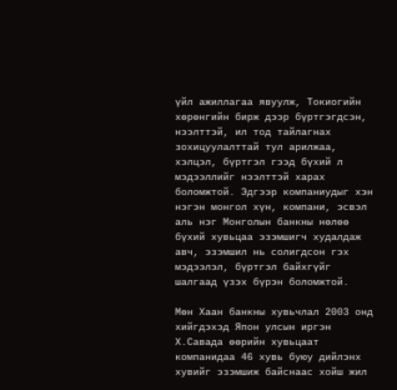үйл ажиллагаа явуулж, Токиогийн хөрөнгийн бирж дээр бүртгэгдсэн, нээлттэй, ил тод тайлагнах зохицуулалттай тул арилжаа, хэлцэл, бүртгэл гээд бүхий л мэдээллийг нээлттэй харах боломжтой. Эдгээр компаниудыг хэн нэгэн монгол хүн, компани, эсвэл аль нэг Монголын банкны нөлөө бүхий хувьцаа эзэмшигч худалдаж авч, эзэмшил нь солигдсон гэх мэдээлэл, бүртгэл байхгүйг шалгаад үзэх бүрэн боломжтой.

Мөн Хаан банкны хувьчлал 2003 онд хийгдэхэд Япон улсын иргэн Х.Савада өөрийн хувьцаат компанидаа 46 хувь буюу дийлэнх хувийг эзэмшиж байснаас хойш жил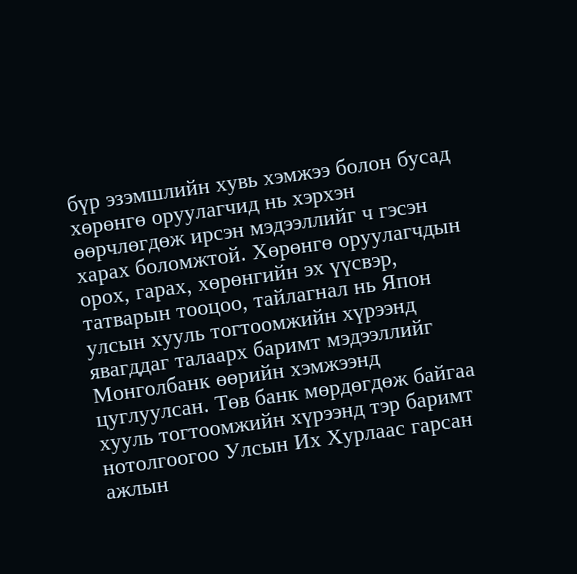бүр эзэмшлийн хувь хэмжээ болон бусад хөрөнгө оруулагчид нь хэрхэн өөрчлөгдөж ирсэн мэдээллийг ч гэсэн харах боломжтой. Хөрөнгө оруулагчдын орох, гарах, хөрөнгийн эх үүсвэр, татварын тооцоо, тайлагнал нь Япон улсын хууль тогтоомжийн хүрээнд явагддаг талаарх баримт мэдээллийг Монголбанк өөрийн хэмжээнд цуглуулсан. Төв банк мөрдөгдөж байгаа хууль тогтоомжийн хүрээнд тэр баримт нотолгоогоо Улсын Их Хурлаас гарсан ажлын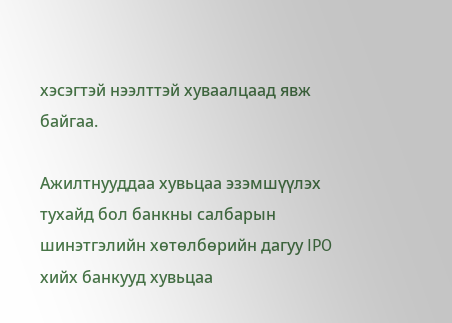хэсэгтэй нээлттэй хуваалцаад явж байгаа.

Ажилтнууддаа хувьцаа эзэмшүүлэх тухайд бол банкны салбарын шинэтгэлийн хөтөлбөрийн дагуу IPO хийх банкууд хувьцаа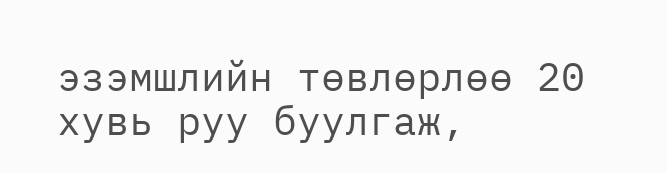эзэмшлийн төвлөрлөө 20 хувь руу буулгаж,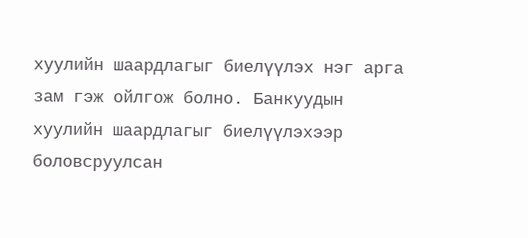хуулийн шаардлагыг биелүүлэх нэг арга зам гэж ойлгож болно. Банкуудын хуулийн шаардлагыг биелүүлэхээр боловсруулсан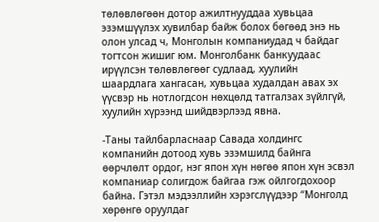төлөвлөгөөн дотор ажилтнууддаа хувьцаа эзэмшүүлэх хувилбар байж болох бөгөөд энэ нь олон улсад ч, Монголын компаниудад ч байдаг тогтсон жишиг юм. Монголбанк банкуудаас ирүүлсэн төлөвлөгөөг судлаад, хуулийн шаардлага хангасан, хувьцаа худалдан авах эх үүсвэр нь нотлогдсон нөхцөлд татгалзах зүйлгүй, хуулийн хүрээнд шийдвэрлээд явна.

-Таны тайлбарласнаар Савада холдингс компанийн дотоод хувь эзэмшилд байнга өөрчлөлт ордог, нэг япон хүн нөгөө япон хүн эсвэл компаниар солигдож байгаа гэж ойлгогдохоор байна. Гэтэл мэдээллийн хэрэгслүүдээр “Монголд хөрөнгө оруулдаг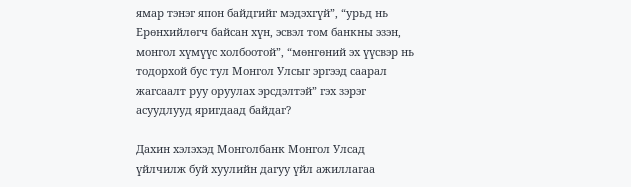ямар тэнэг япон байдгийг мэдэхгүй”, “урьд нь Ерөнхийлөгч байсан хүн, эсвэл том банкны эзэн, монгол хүмүүс холбоотой”, “мөнгөний эх үүсвэр нь тодорхой бус тул Монгол Улсыг эргээд саарал жагсаалт руу оруулах эрсдэлтэй” гэх зэрэг асуудлууд яригдаад байдаг?

Дахин хэлэхэд Монголбанк Монгол Улсад үйлчилж буй хуулийн дагуу үйл ажиллагаa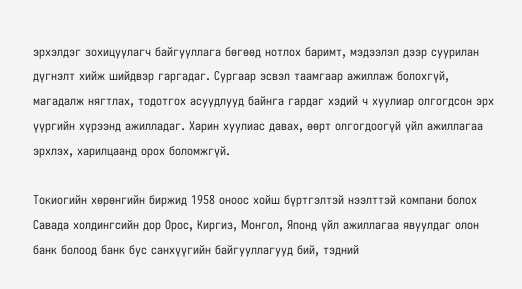эрхэлдэг зохицуулагч байгууллага бөгөөд нотлох баримт, мэдээлэл дээр суурилан дүгнэлт хийж шийдвэр гаргадаг. Сургаар эсвэл таамгаар ажиллаж болохгүй, магадaлж нягтлах, тодотгох асуудлууд байнга гардаг хэдий ч хуулиар олгогдсон эрх үүргийн хүрээнд ажилладаг. Харин хуулиас давах, өөрт олгогдоогүй үйл ажиллагаа эрхлэх, харилцаанд орох боломжгүй.

Токиогийн хөрөнгийн биржид 1958 оноос хойш бүртгэлтэй нээлттэй компани болох Савада холдингсийн дор Орос, Киргиз, Монгол, Японд үйл ажиллагаа явуулдаг олон банк болоод банк бус санхүүгийн байгууллагууд бий, тэдний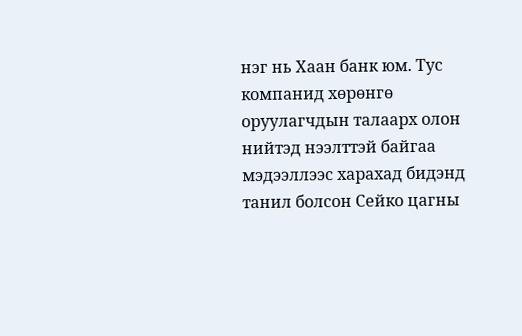нэг нь Хаан банк юм. Тус компанид хөрөнгө оруулагчдын талаарх олон нийтэд нээлттэй байгаа мэдээллээс харахад бидэнд танил болсон Сейко цагны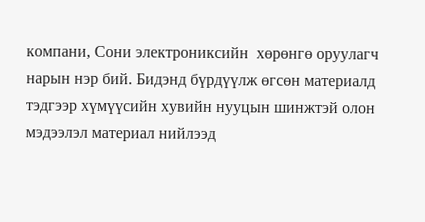компани, Сони электрониксийн  хөрөнгө оруулагч нарын нэр бий. Бидэнд бүрдүүлж өгсөн материалд тэдгээр хүмүүсийн хувийн нууцын шинжтэй олон мэдээлэл материал нийлээд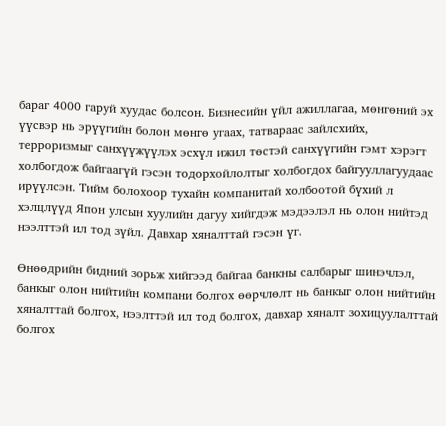бараг 4000 гаруй хуудас болсон. Бизнесийн үйл ажиллагаа, мөнгөний эх үүсвэр нь эрүүгийн болон мөнгө угаах, татвараас зайлсхийх, терроризмыг санхүүжүүлэх эсхүл ижил төстэй санхүүгийн гэмт хэрэгт холбогдож байгаагүй гэсэн тодорхойлолтыг холбогдох байгууллагуудаас ирүүлсэн. Тийм болохоор тухайн компанитай холбоотой бүхий л хэлцлүүд Япон улсын хуулийн дагуу хийгдэж мэдээлэл нь олон нийтэд нээлттэй ил тод зүйл. Давхар хяналттай гэсэн үг.

Өнөөдрийн бидний зорьж хийгээд байгаа банкны салбарыг шинэчлэл, банкыг олон нийтийн компани болгох өөрчлөлт нь банкыг олон нийтийн хяналттай болгох, нээлттэй ил тод болгох, давхар хяналт зохицуулалттай болгох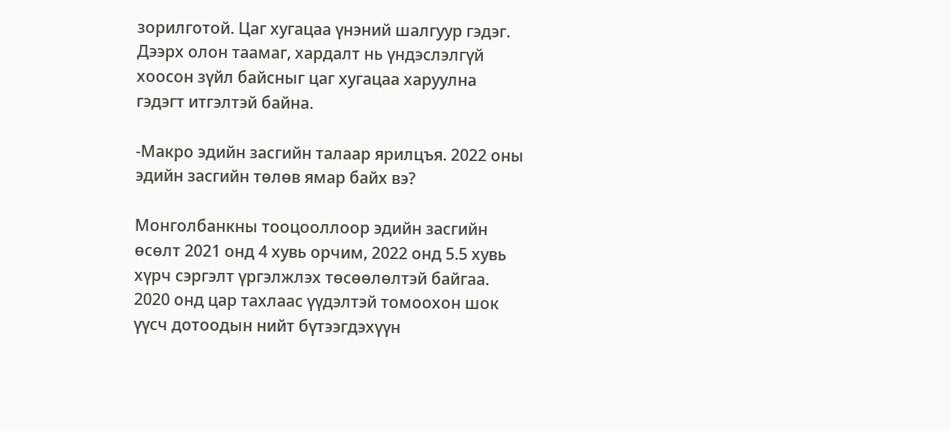зорилготой. Цаг хугацаа үнэний шалгуур гэдэг. Дээрх олон таамаг, хардалт нь үндэслэлгүй хоосон зүйл байсныг цаг хугацаа харуулна гэдэгт итгэлтэй байна.

-Макро эдийн засгийн талаар ярилцъя. 2022 оны эдийн засгийн төлөв ямар байх вэ?

Монголбанкны тооцооллоор эдийн засгийн өсөлт 2021 онд 4 хувь орчим, 2022 онд 5.5 хувь хүрч сэргэлт үргэлжлэх төсөөлөлтэй байгаа. 2020 онд цар тахлаас үүдэлтэй томоохон шок үүсч дотоодын нийт бүтээгдэхүүн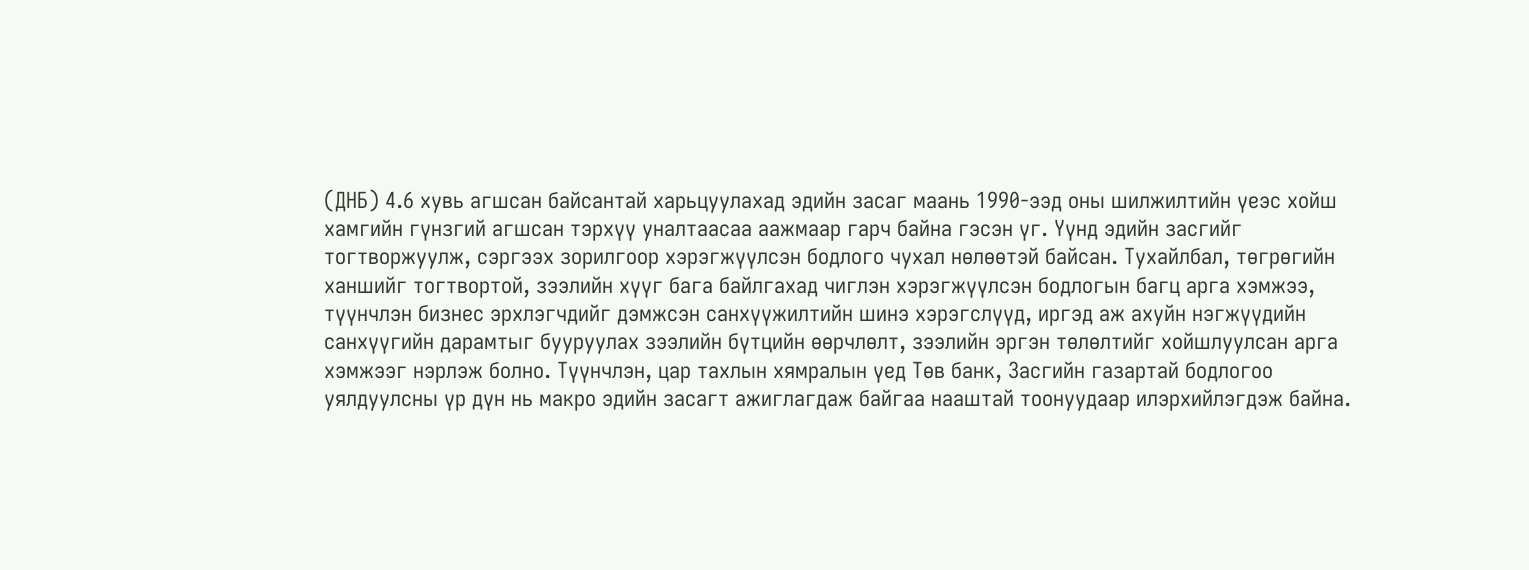(ДНБ) 4.6 хувь агшсан байсантай харьцуулахад эдийн засаг маань 1990-ээд оны шилжилтийн үеэс хойш хамгийн гүнзгий агшсан тэрхүү уналтаасаа аажмаар гарч байна гэсэн үг. Үүнд эдийн засгийг тогтворжуулж, сэргээх зорилгоор хэрэгжүүлсэн бодлого чухал нөлөөтэй байсан. Тухайлбал, төгрөгийн ханшийг тогтвортой, зээлийн хүүг бага байлгахад чиглэн хэрэгжүүлсэн бодлогын багц арга хэмжээ, түүнчлэн бизнес эрхлэгчдийг дэмжсэн санхүүжилтийн шинэ хэрэгслүүд, иргэд аж ахуйн нэгжүүдийн санхүүгийн дарамтыг бууруулах зээлийн бүтцийн өөрчлөлт, зээлийн эргэн төлөлтийг хойшлуулсан арга хэмжээг нэрлэж болно. Түүнчлэн, цар тахлын хямралын үед Төв банк, Засгийн газартай бодлогоо уялдуулсны үр дүн нь макро эдийн засагт ажиглагдаж байгаа нааштай тоонуудаар илэрхийлэгдэж байна.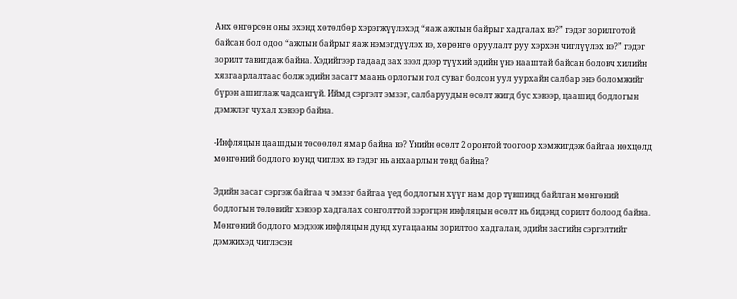Анх өнгөрсөн оны эхэнд хөтөлбөр хэрэгжүүлэхэд “яаж ажлын байрыг хадгалах вэ?” гэдэг зорилготой байсан бол одоо “ажлын байрыг яаж нэмэгдүүлэх вэ, хөрөнгө оруулалт руу хэрхэн чиглүүлэх вэ?” гэдэг зорилт тавигдаж байна. Хэдийгээр гадаад зах зээл дээр түүхий эдийн үнэ нааштай байсан боловч хилийн хязгаарлалтаас болж эдийн засагт маань орлогын гол суваг болсон уул уурхайн салбар энэ боломжийг бүрэн ашиглаж чадсангүй. Иймд сэргэлт эмзэг, салбаруудын өсөлт жигд бус хэвээр, цаашид бодлогын дэмжлэг чухал хэвээр байна.

-Инфляцын цаашдын төсөөлөл ямар байна вэ? Үнийн өсөлт 2 оронтой тоогоор хэмжигдэж байгаа нөхцөлд мөнгөний бодлого юунд чиглэх вэ гэдэг нь анхаарлын төвд байна?

Эдийн засаг сэргэж байгаа ч эмзэг байгаа үед бодлогын хүүг нам дор түвшинд байлган мөнгөний бодлогын төлөвийг хэвээр хадгалах сонголттой зэрэгцэн инфляцын өсөлт нь бидэнд сорилт болоод байна. Мөнгөний бодлого мэдээж инфляцын дунд хугацааны зорилтоо хадгалан, эдийн засгийн сэргэлтийг дэмжихэд чиглэсэн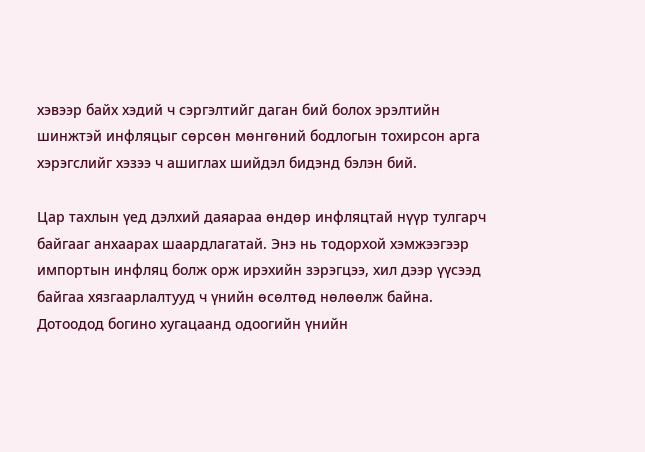хэвээр байх хэдий ч сэргэлтийг даган бий болох эрэлтийн шинжтэй инфляцыг сөрсөн мөнгөний бодлогын тохирсон арга хэрэгслийг хэзээ ч ашиглах шийдэл бидэнд бэлэн бий.

Цар тахлын үед дэлхий даяараа өндөр инфляцтай нүүр тулгарч байгааг анхаарах шаардлагатай. Энэ нь тодорхой хэмжээгээр импортын инфляц болж орж ирэхийн зэрэгцээ, хил дээр үүсээд байгаа хязгаарлалтууд ч үнийн өсөлтөд нөлөөлж байна. Дотоодод богино хугацаанд одоогийн үнийн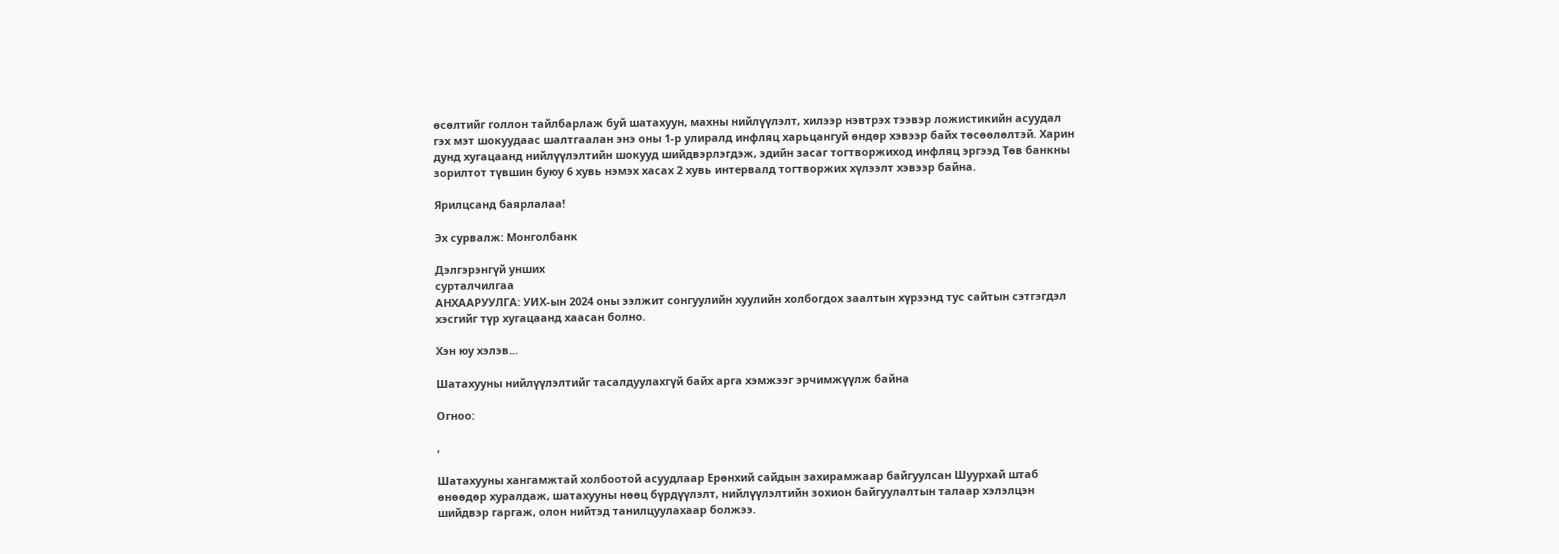өсөлтийг голлон тайлбарлаж буй шатахуун, махны нийлүүлэлт, хилээр нэвтрэх тээвэр ложистикийн асуудал гэх мэт шокуудаас шалтгаалан энэ оны 1-р улиралд инфляц харьцангуй өндөр хэвээр байх төсөөлөлтэй. Харин дунд хугацаанд нийлүүлэлтийн шокууд шийдвэрлэгдэж, эдийн засаг тогтворжиход инфляц эргээд Төв банкны зорилтот түвшин буюу 6 хувь нэмэх хасах 2 хувь интервалд тогтворжих хүлээлт хэвээр байна.

Ярилцсанд баярлалаа!

Эх сурвалж: Монголбанк

Дэлгэрэнгүй унших
сурталчилгаа
АНХААРУУЛГА: УИХ-ын 2024 оны ээлжит сонгуулийн хуулийн холбогдох заалтын хүрээнд тус сайтын сэтгэгдэл хэсгийг түр хугацаанд хаасан болно.

Хэн юу хэлэв...

Шатахууны нийлүүлэлтийг тасалдуулахгүй байх арга хэмжээг эрчимжүүлж байна

Огноо:

,

Шатахууны хангамжтай холбоотой асуудлаар Ерөнхий сайдын захирамжаар байгуулсан Шуурхай штаб өнөөдөр хуралдаж, шатахууны нөөц бүрдүүлэлт, нийлүүлэлтийн зохион байгуулалтын талаар хэлэлцэн шийдвэр гаргаж, олон нийтэд танилцуулахаар болжээ.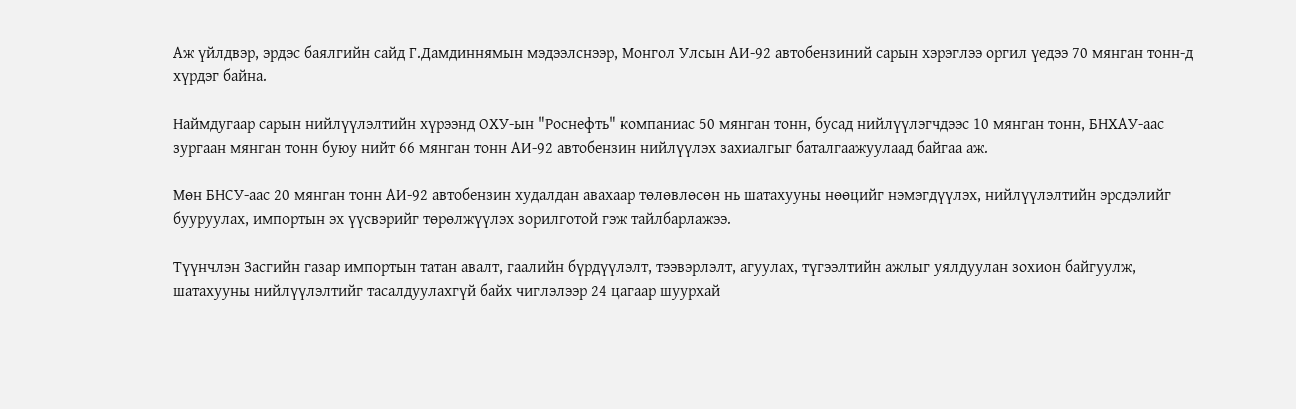Аж үйлдвэр, эрдэс баялгийн сайд Г.Дамдиннямын мэдээлснээр, Монгол Улсын АИ-92 автобензиний сарын хэрэглээ оргил үедээ 70 мянган тонн-д хүрдэг байна.

Наймдугаар сарын нийлүүлэлтийн хүрээнд ОХУ-ын "Роснефть" компаниас 50 мянган тонн, бусад нийлүүлэгчдээс 10 мянган тонн, БНХАУ-аас зургаан мянган тонн буюу нийт 66 мянган тонн АИ-92 автобензин нийлүүлэх захиалгыг баталгаажуулаад байгаа аж.

Мөн БНСУ-аас 20 мянган тонн АИ-92 автобензин худалдан авахаар төлөвлөсөн нь шатахууны нөөцийг нэмэгдүүлэх, нийлүүлэлтийн эрсдэлийг бууруулах, импортын эх үүсвэрийг төрөлжүүлэх зорилготой гэж тайлбарлажээ.

Түүнчлэн Засгийн газар импортын татан авалт, гаалийн бүрдүүлэлт, тээвэрлэлт, агуулах, түгээлтийн ажлыг уялдуулан зохион байгуулж, шатахууны нийлүүлэлтийг тасалдуулахгүй байх чиглэлээр 24 цагаар шуурхай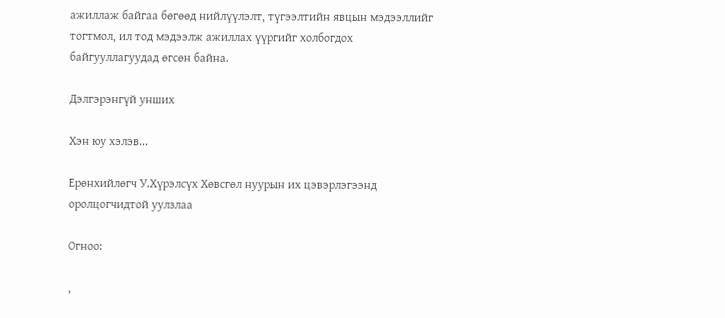ажиллаж байгаа бөгөөд нийлүүлэлт, түгээлтийн явцын мэдээллийг тогтмол, ил тод мэдээлж ажиллах үүргийг холбогдох байгууллагуудад өгсөн байна.

Дэлгэрэнгүй унших

Хэн юу хэлэв...

Ерөнхийлөгч У.Хүрэлсүх Хөвсгөл нуурын их цэвэрлэгээнд оролцогчидтой уулзлаа

Огноо:

,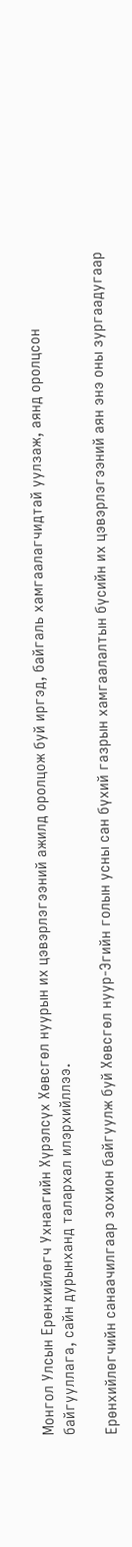Монгол Улсын Ерөнхийлөгч Ухнаагийн Хүрэлсүх Хөвсгөл нуурын их цэвэрлэгээний ажилд оролцож буй иргэд, байгаль хамгаалагчидтай уулзаж, аянд оролцсон байгууллага, сайн дурынханд талархал илэрхийллээ.

Ерөнхийлөгчийн санаачилгаар зохион байгуулж буй Хөвсгөл нуур-Эгийн голын усны сан бүхий газрын хамгаалалтын бүсийн их цэвэрлэгээний аян энэ оны зургаадугаар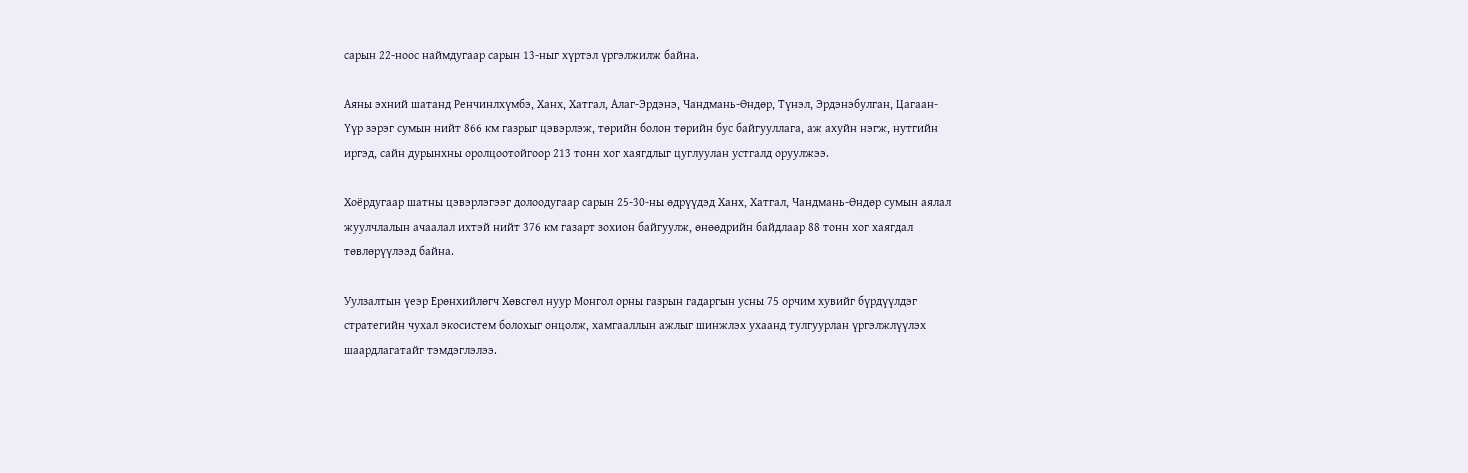сарын 22-ноос наймдугаар сарын 13-ныг хүртэл үргэлжилж байна.

Аяны эхний шатанд Ренчинлхүмбэ, Ханх, Хатгал, Алаг-Эрдэнэ, Чандмань-Өндөр, Түнэл, Эрдэнэбулган, Цагаан-Үүр зэрэг сумын нийт 866 км газрыг цэвэрлэж, төрийн болон төрийн бус байгууллага, аж ахуйн нэгж, нутгийн иргэд, сайн дурынхны оролцоотойгоор 213 тонн хог хаягдлыг цуглуулан устгалд оруулжээ.

Хоёрдугаар шатны цэвэрлэгээг долоодугаар сарын 25-30-ны өдрүүдэд Ханх, Хатгал, Чандмань-Өндөр сумын аялал жуулчлалын ачаалал ихтэй нийт 376 км газарт зохион байгуулж, өнөөдрийн байдлаар 88 тонн хог хаягдал төвлөрүүлээд байна.

Уулзалтын үеэр Ерөнхийлөгч Хөвсгөл нуур Монгол орны газрын гадаргын усны 75 орчим хувийг бүрдүүлдэг стратегийн чухал экосистем болохыг онцолж, хамгааллын ажлыг шинжлэх ухаанд тулгуурлан үргэлжлүүлэх шаардлагатайг тэмдэглэлээ.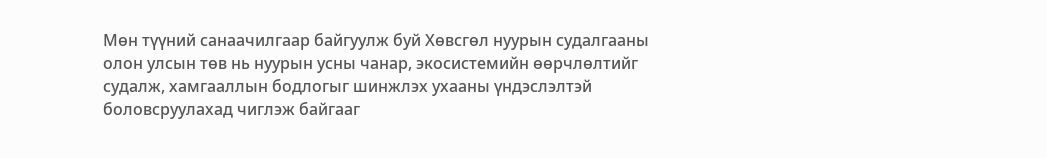Мөн түүний санаачилгаар байгуулж буй Хөвсгөл нуурын судалгааны олон улсын төв нь нуурын усны чанар, экосистемийн өөрчлөлтийг судалж, хамгааллын бодлогыг шинжлэх ухааны үндэслэлтэй боловсруулахад чиглэж байгааг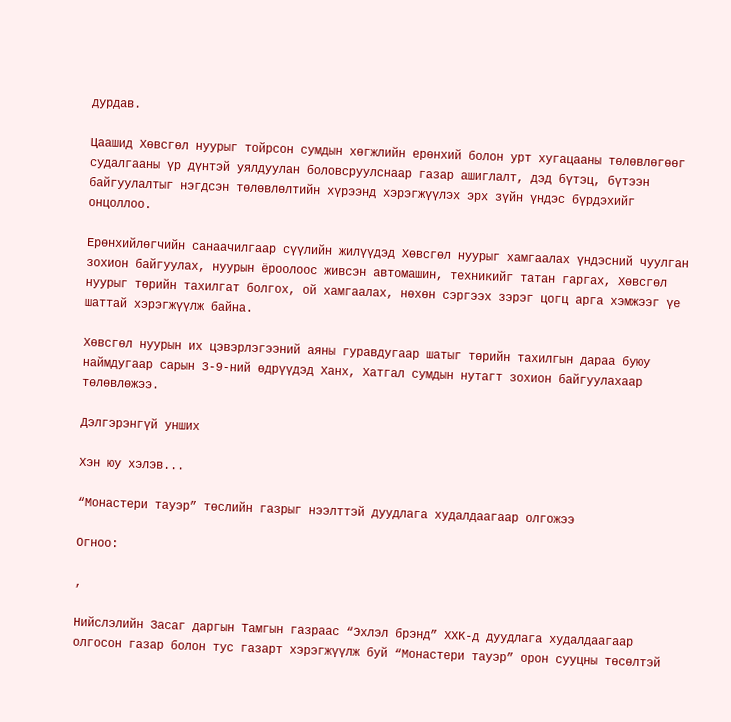дурдав.

Цаашид Хөвсгөл нуурыг тойрсон сумдын хөгжлийн ерөнхий болон урт хугацааны төлөвлөгөөг судалгааны үр дүнтэй уялдуулан боловсруулснаар газар ашиглалт, дэд бүтэц, бүтээн байгуулалтыг нэгдсэн төлөвлөлтийн хүрээнд хэрэгжүүлэх эрх зүйн үндэс бүрдэхийг онцоллоо.

Ерөнхийлөгчийн санаачилгаар сүүлийн жилүүдэд Хөвсгөл нуурыг хамгаалах үндэсний чуулган зохион байгуулах, нуурын ёроолоос живсэн автомашин, техникийг татан гаргах, Хөвсгөл нуурыг төрийн тахилгат болгох, ой хамгаалах, нөхөн сэргээх зэрэг цогц арга хэмжээг үе шаттай хэрэгжүүлж байна.

Хөвсгөл нуурын их цэвэрлэгээний аяны гуравдугаар шатыг төрийн тахилгын дараа буюу наймдугаар сарын 3-9-ний өдрүүдэд Ханх, Хатгал сумдын нутагт зохион байгуулахаар төлөвлөжээ.

Дэлгэрэнгүй унших

Хэн юу хэлэв...

“Монастери тауэр” төслийн газрыг нээлттэй дуудлага худалдаагаар олгожээ

Огноо:

,

Нийслэлийн Засаг даргын Тамгын газраас “Эхлэл брэнд” ХХК-д дуудлага худалдаагаар олгосон газар болон тус газарт хэрэгжүүлж буй “Монастери тауэр” орон сууцны төсөлтэй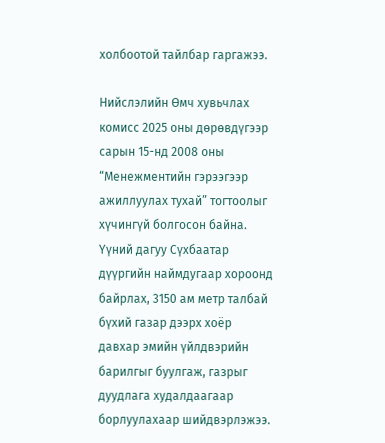холбоотой тайлбар гаргажээ.

Нийслэлийн Өмч хувьчлах комисс 2025 оны дөрөвдүгээр сарын 15-нд 2008 оны “Менежментийн гэрээгээр ажиллуулах тухай” тогтоолыг хүчингүй болгосон байна. Үүний дагуу Сүхбаатар дүүргийн наймдугаар хороонд байрлах, 3150 ам метр талбай бүхий газар дээрх хоёр давхар эмийн үйлдвэрийн барилгыг буулгаж, газрыг дуудлага худалдаагаар борлуулахаар шийдвэрлэжээ.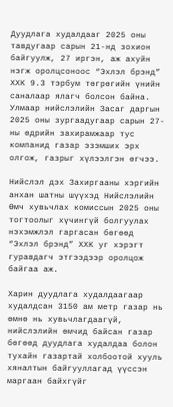Дуудлага худалдааг 2025 оны тавдугаар сарын 21-нд зохион байгуулж, 27 иргэн, аж ахуйн нэгж оролцсоноос “Эхлэл брэнд” ХХК 9.3 тэрбум төгрөгийн үнийн саналаар ялагч болсон байна. Улмаар нийслэлийн Засаг даргын 2025 оны зургаадугаар сарын 27-ны өдрийн захирамжаар тус компанид газар эзэмших эрх олгож, газрыг хүлээлгэн өгчээ.

Нийслэл дэх Захиргааны хэргийн анхан шатны шүүхэд Нийслэлийн Өмч хувьчлах комиссын 2025 оны тогтоолыг хүчингүй болгуулах нэхэмжлэл гаргасан бөгөөд “Эхлэл брэнд” ХХК уг хэрэгт гуравдагч этгээдээр оролцож байгаа аж.

Харин дуудлага худалдаагаар худалдсан 3150 ам метр газар нь өмнө нь хувьчлагдаагүй, нийслэлийн өмчид байсан газар бөгөөд дуудлага худалдаа болон тухайн газартай холбоотой хууль хяналтын байгууллагад үүссэн маргаан байхгүйг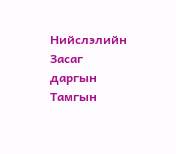Нийслэлийн Засаг даргын Тамгын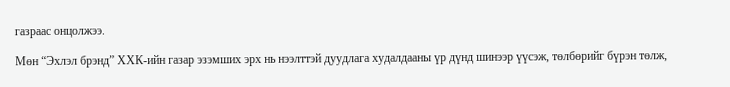газраас онцолжээ.

Мөн “Эхлэл брэнд” ХХК-ийн газар эзэмших эрх нь нээлттэй дуудлага худалдааны үр дүнд шинээр үүсэж, төлбөрийг бүрэн төлж,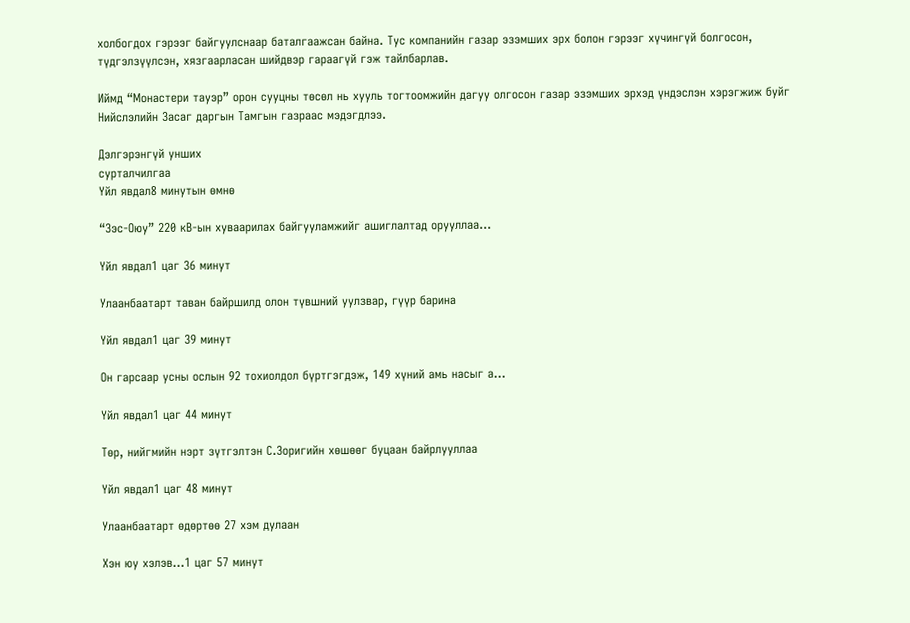холбогдох гэрээг байгуулснаар баталгаажсан байна. Тус компанийн газар эзэмших эрх болон гэрээг хүчингүй болгосон, түдгэлзүүлсэн, хязгаарласан шийдвэр гараагүй гэж тайлбарлав.

Иймд “Монастери тауэр” орон сууцны төсөл нь хууль тогтоомжийн дагуу олгосон газар эзэмших эрхэд үндэслэн хэрэгжиж буйг Нийслэлийн Засаг даргын Тамгын газраас мэдэгдлээ.

Дэлгэрэнгүй унших
сурталчилгаа
Үйл явдал8 минутын өмнө

“Зэс-Оюу” 220 кВ-ын хуваарилах байгууламжийг ашиглалтад орууллаа...

Үйл явдал1 цаг 36 минут

Улаанбаатарт таван байршилд олон түвшний уулзвар, гүүр барина

Үйл явдал1 цаг 39 минут

Он гарсаар усны ослын 92 тохиолдол бүртгэгдэж, 149 хүний амь насыг а...

Үйл явдал1 цаг 44 минут

Төр, нийгмийн нэрт зүтгэлтэн С.Зоригийн хөшөөг буцаан байрлууллаа

Үйл явдал1 цаг 48 минут

Улаанбаатарт өдөртөө 27 хэм дулаан

Хэн юу хэлэв...1 цаг 57 минут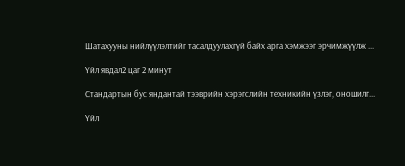Шатахууны нийлүүлэлтийг тасалдуулахгүй байх арга хэмжээг эрчимжүүлж ...

Үйл явдал2 цаг 2 минут

Стандартын бус яндантай тээврийн хэрэгслийн техникийн үзлэг, оношилг...

Үйл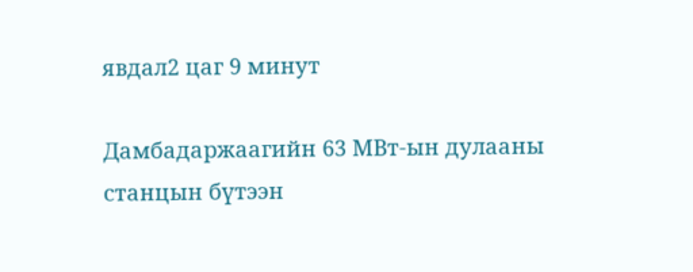явдал2 цаг 9 минут

Дамбадаржаагийн 63 МВт-ын дулааны станцын бүтээн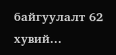байгуулалт 62 хувий...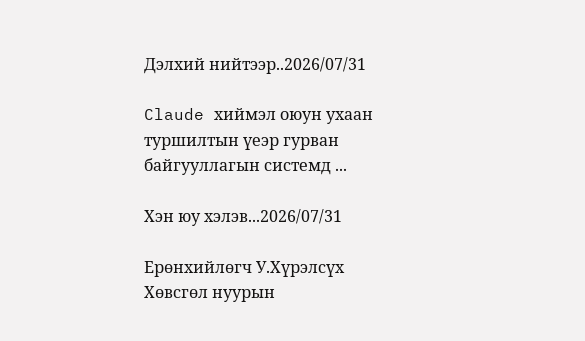Дэлхий нийтээр..2026/07/31

Claude хиймэл оюун ухаан туршилтын үеэр гурван байгууллагын системд ...

Хэн юу хэлэв...2026/07/31

Ерөнхийлөгч У.Хүрэлсүх Хөвсгөл нуурын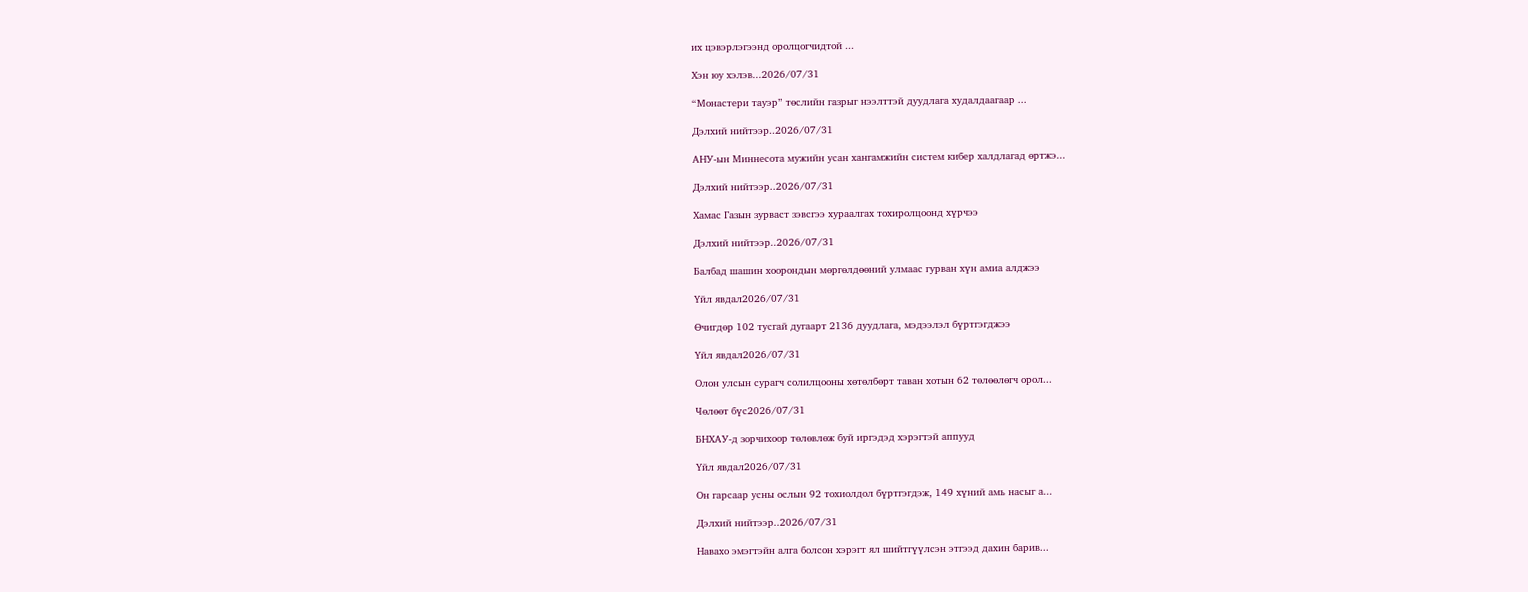их цэвэрлэгээнд оролцогчидтой ...

Хэн юу хэлэв...2026/07/31

“Монастери тауэр” төслийн газрыг нээлттэй дуудлага худалдаагаар ...

Дэлхий нийтээр..2026/07/31

АНУ-ын Миннесота мужийн усан хангамжийн систем кибер халдлагад өртжэ...

Дэлхий нийтээр..2026/07/31

Хамас Газын зурваст зэвсгээ хураалгах тохиролцоонд хүрчээ

Дэлхий нийтээр..2026/07/31

Балбад шашин хоорондын мөргөлдөөний улмаас гурван хүн амиа алджээ

Үйл явдал2026/07/31

Өчигдөр 102 тусгай дугаарт 2136 дуудлага, мэдээлэл бүртгэгджээ

Үйл явдал2026/07/31

Олон улсын сурагч солилцооны хөтөлбөрт таван хотын 62 төлөөлөгч орол...

Чөлөөт бүс2026/07/31

БНХАУ-д зорчихоор төлөвлөж буй иргэдэд хэрэгтэй аппууд

Үйл явдал2026/07/31

Он гарсаар усны ослын 92 тохиолдол бүртгэгдэж, 149 хүний амь насыг а...

Дэлхий нийтээр..2026/07/31

Навахо эмэгтэйн алга болсон хэрэгт ял шийтгүүлсэн этгээд дахин барив...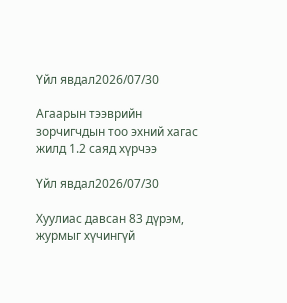Үйл явдал2026/07/30

Агаарын тээврийн зорчигчдын тоо эхний хагас жилд 1.2 саяд хүрчээ

Үйл явдал2026/07/30

Хуулиас давсан 83 дүрэм, журмыг хүчингүй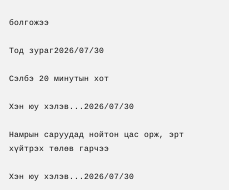болгожээ

Тод зураг2026/07/30

Сэлбэ 20 минутын хот

Хэн юу хэлэв...2026/07/30

Намрын саруудад нойтон цас орж, эрт хүйтрэх төлөв гарчээ

Хэн юу хэлэв...2026/07/30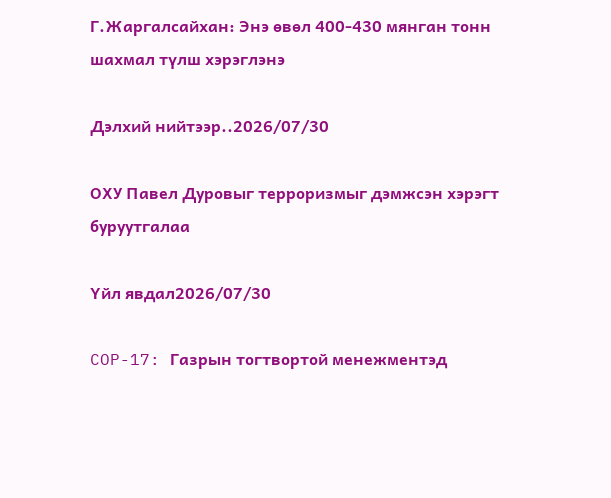Г.Жаргалсайхан: Энэ өвөл 400-430 мянган тонн шахмал түлш хэрэглэнэ

Дэлхий нийтээр..2026/07/30

ОХУ Павел Дуровыг терроризмыг дэмжсэн хэрэгт буруутгалаа

Үйл явдал2026/07/30

COP-17: Газрын тогтвортой менежментэд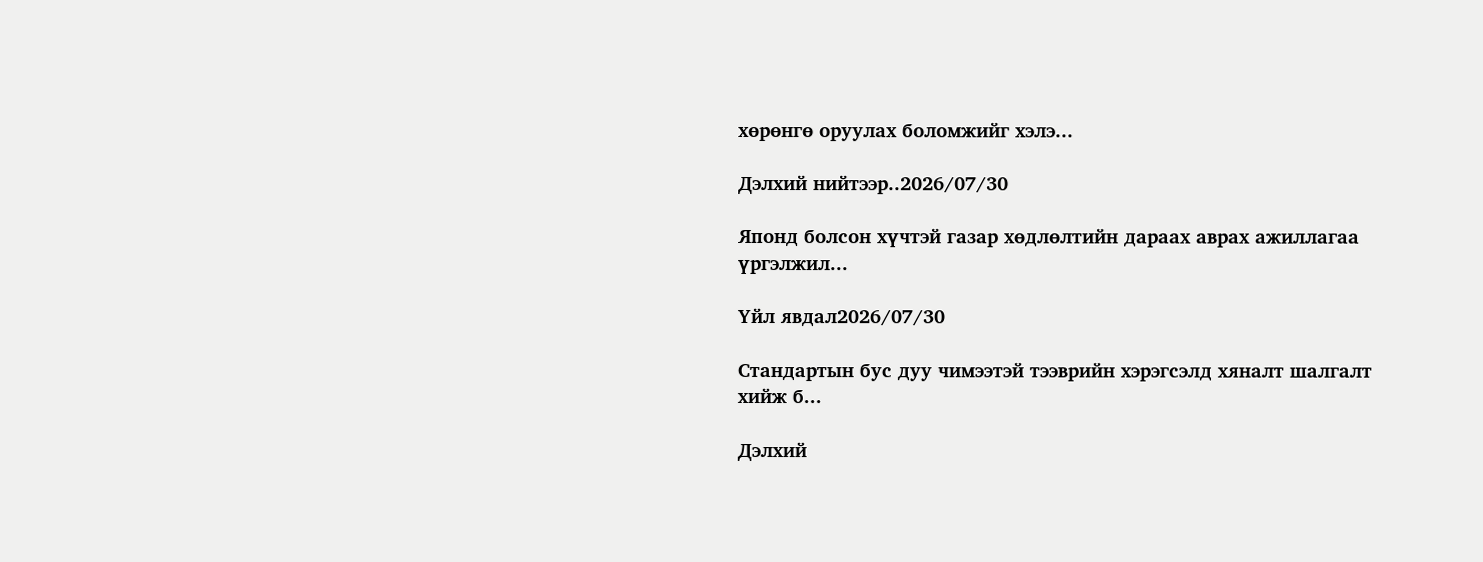хөрөнгө оруулах боломжийг хэлэ...

Дэлхий нийтээр..2026/07/30

Японд болсон хүчтэй газар хөдлөлтийн дараах аврах ажиллагаа үргэлжил...

Үйл явдал2026/07/30

Стандартын бус дуу чимээтэй тээврийн хэрэгсэлд хяналт шалгалт хийж б...

Дэлхий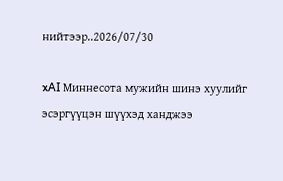нийтээр..2026/07/30

xAI Миннесота мужийн шинэ хуулийг эсэргүүцэн шүүхэд ханджээ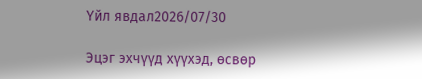Үйл явдал2026/07/30

Эцэг эхчүүд хүүхэд, өсвөр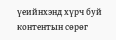үеийнхэнд хүрч буй контентын сөрөг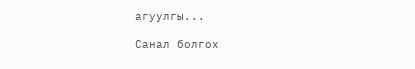агуулгы...

Санал болгох